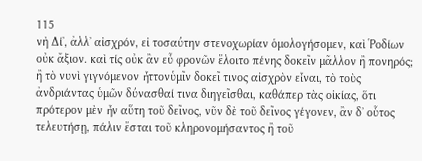115
νὴ Δίʼ, ἀλλʼ αἰσχρόν, εἰ τοσαύτην στενοχωρίαν ὁμολογήσομεν, καὶ Ῥοδίων οὐκ ἄξιον. καὶ τίς οὐκ ἂν εὖ φρονῶν ἕλοιτο πένης δοκεῖν μᾶλλον ἢ πονηρός; ἢ τὸ νυνὶ γιγνόμενον ἧττονὑμῖν δοκεῖ τινος αἰσχρὸν εἶναι, τὸ τοὺς ἀνδριάντας ὑμῶν δύνασθαί τινα διηγεῖσθαι, καθάπερ τὰς οἰκίας, ὅτι πρότερον μὲν ἦν αὕτη τοῦ δεῖνος, νῦν δὲ τοῦ δεῖνος γέγονεν, ἂν δʼ οὗτος τελευτήσῃ, πάλιν ἔσται τοῦ κληρονομήσαντος ἢ τοῦ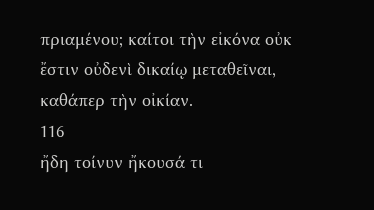πριαμένου; καίτοι τὴν εἰκόνα οὐκ ἔστιν οὐδενὶ δικαίῳ μεταθεῖναι, καθάπερ τὴν οἰκίαν.
116
ἤδη τοίνυν ἤκουσά τι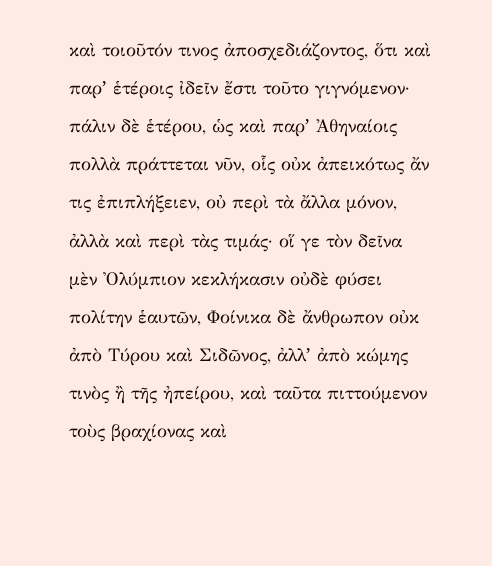καὶ τοιοῦτόν τινος ἀποσχεδιάζοντος, ὅτι καὶ παρʼ ἑτέροις ἰδεῖν ἔστι τοῦτο γιγνόμενον· πάλιν δὲ ἑτέρου, ὡς καὶ παρʼ Ἀθηναίοις πολλὰ πράττεται νῦν, οἷς οὐκ ἀπεικότως ἄν τις ἐπιπλήξειεν, οὐ περὶ τὰ ἄλλα μόνον, ἀλλὰ καὶ περὶ τὰς τιμάς· οἵ γε τὸν δεῖνα μὲν Ὀλύμπιον κεκλήκασιν οὐδὲ φύσει πολίτην ἑαυτῶν, Φοίνικα δὲ ἄνθρωπον οὐκ ἀπὸ Τύρου καὶ Σιδῶνος, ἀλλʼ ἀπὸ κώμης τινὸς ἢ τῆς ἠπείρου, καὶ ταῦτα πιττούμενον τοὺς βραχίονας καὶ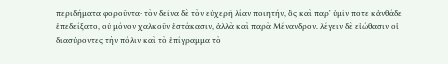περιδήματα φοροῦντα· τὸν δεῖνα δὲ τὸν εὐχερῆ λίαν ποιητήν, ὃς καὶ παρʼ ὑμῖν ποτε κἀνθάδε ἐπεδείξατο, οὐ μόνον χαλκοῦν ἑστάκασιν, ἀλλὰ καὶ παρὰ Μένανδρον. λέγειν δὲ εἰώθασιν οἱ διασύροντες τὴν πόλιν καὶ τὸ ἐπίγραμμα τὸ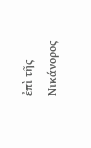ἐπὶ τῆς Νικάνορος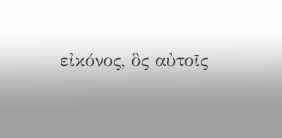εἰκόνος, ὃς αὐτοῖς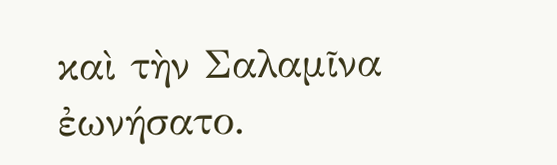καὶ τὴν Σαλαμῖνα ἐωνήσατο.